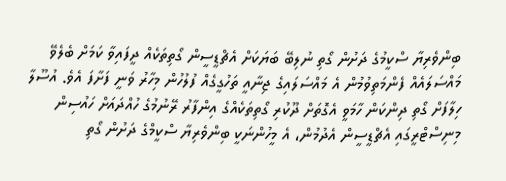ބިންވެރިޔާ ސްކީމުގެ ދަށުން ގޯތި ނުލިބޭ ބަޔަކަށް އެޗްޑީސީން ގޯތިތަކެއް ދީފައިވާ ކަމަށް ބެލެވޭ މައްސަލައެއް ފެންމަތިވުމުން އެ މައްސަލައިގެ ޖިނާއީ ތަހުގީގެއް ފުލުހުން މިހާރު ވަނީ ފަށާފަ އެވެ. އުސޫލާ ހިލާފަށް ގޯތި ދިންކަން ހާމަވީ އެގޮތަށް ދޫކުރި ގޯތިތަކެއްގެ އިންފާރު ރޭނުމުގެ ހުއްދައަށް ހައުސިން މިނިސްޓްރީގައި އެޗްޑީސީން އެދުމުން، އެ މީހުންނަކީ ބިންވެރިޔާ ސްކީމްގެ ދަށުން ގޯތި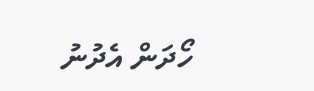ހޯދަން އެދުނު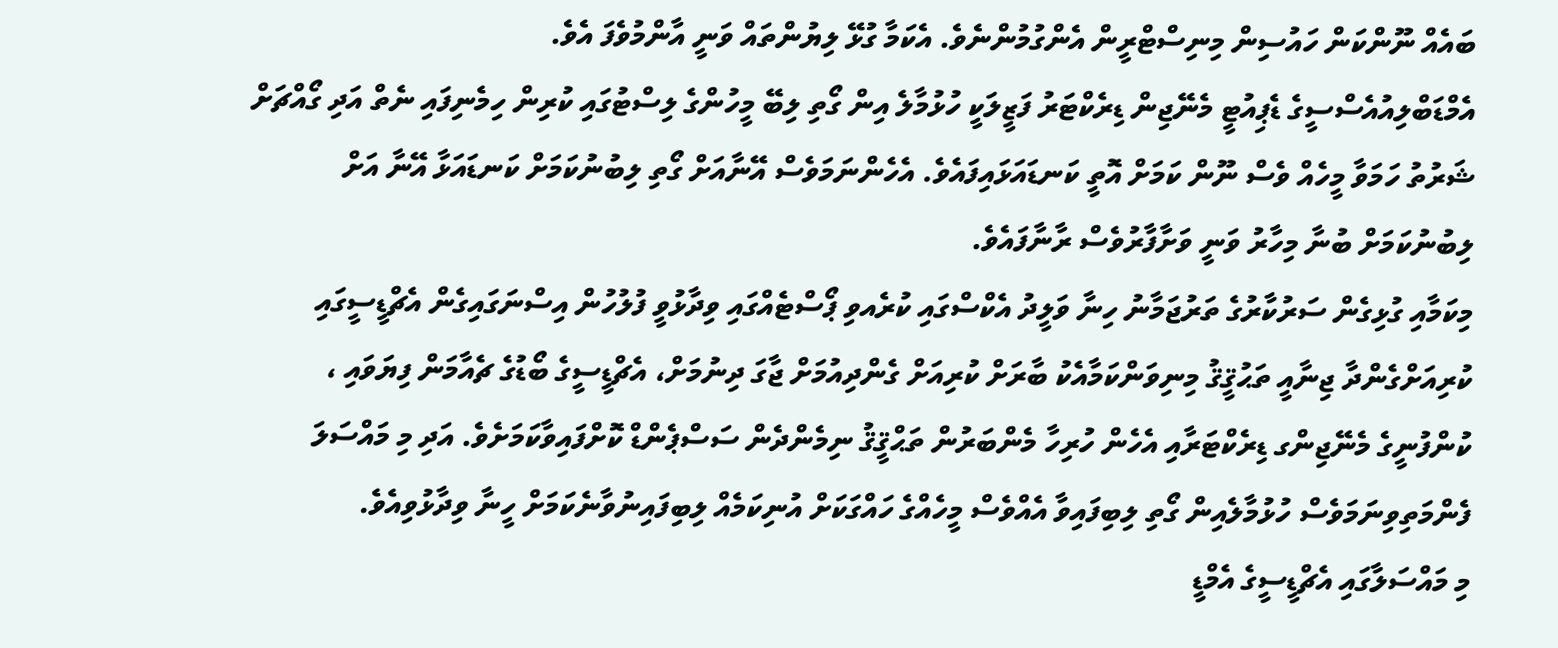ބައެއް ނޫންކަން ހައުސިން މިނިސްޓްރީން އެންގުމުންނެވެ. އެކަމާ ގުޅޭ ލިޔުންތައް ވަނީ އާންމުވެފަ އެވެ.
އެމްޑަބްލިއުއެސްސީގެ ޑެޕިއުޓީ މެނޭޖިން ޑިރެކްޓަރު ފަޒީލަކީ ހުޅުމާލެ އިން ގޯތި ލިބޭ މީހުންގެ ލިސްޓުގައި ކުރިން ހިމެނިފައި ނެތް އަދި ގޯއްޗަށް ޝަރުތު ހަމަވާ މީހެއް ވެސް ނޫން ކަމަށް އޮތީ ކަނޑައަޅައިފައެވެ. އެހެންނަމަވެސް އޭނާއަށް ގޯތި ލިބުނުކަމަށް ކަނޑައަޅާ އޭނާ އަށް ލިބުނުކަމަށް ބުނާ މިހާރު ވަނީ ވަށާފާރުވެސް ރާނާފައެވެ.
މިކަމާއި ގުޅިގެން ސަރުކާރުގެ ތަރުޖަމާނު ހިނާ ވަލީދު އެކްސްގައި ކުރެއވި ޕޯސްޓެއްގައި ވިދާޅުވީ ފުލުހުން އިސްނަގައިގެން އެޗްޑީސީގައި ކުރިއަށްގެންދާ ޖިނާއީ ތަޙުޤީޤު މިނިވަންކަމާއެކު ބާރަށް ކުރިއަށް ގެންދިއުމަށް ޖާގަ ދިނުމަށް، އެޗްޑީސީގެ ބޯޑުގެ ޗެއާމަން ފިޔަވައި ، ކުންފުނީގެ މެނޭޖިންގ ޑިރެކްޓަރާއި އެހެން ހުރިހާ މެންބަރުން ތަޙްޤީޤު ނިމެންދެން ސަސްޕެންޑް ކޮށްފައިވާކަމަށެވެ. އަދި މި މައްސަލަ ފެންމަތިވިނަމަވެސް ހުޅުމާލެއިން ގޯތި ލިބިފައިވާ އެއްވެސް މީހެއްގެ ހައްގަކަށް އުނިކަމެއް ލިބިފައިނުވާނެކަމަށް ހީނާ ވިދާޅުވިއެވެ.
މި މައްސަލާގައި އެޗްޑީސީގެ އެމްޑީ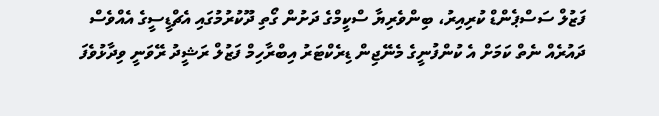ފަޒުލް ސަސްޕެންޑް ކުރިއިރު، ބިންވެރިޔާ ސްކީމްގެ ދަށުން ގޯތި ދޫކުރުމުގައި އެޗްޑީސީގެ އެއްވެސް ދައުރެއް ނެތް ކަމަށް އެ ކުންފުނީގެ މެނޭޖިން ޑިރެކްޓަރު އިބްރާހިމް ފަޒުލް ރަޝީދު ރޭވަނީ ވިދާޅުވެފަ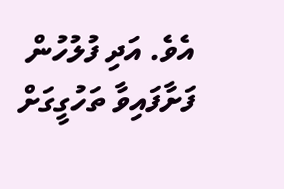އެވެ. އަދި ފުލުހުން ފަށާފައިވާ ތަހުގީގަށް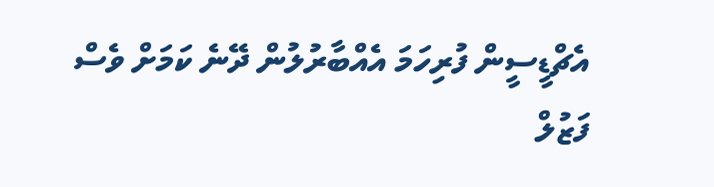އެޗްޑީސީން ފުރިހަމަ އެއްބާރުލުން ދޭނެ ކަމަށް ވެސް ފަޒުލް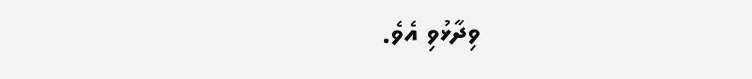ވިދާޅުވި އެވެ.